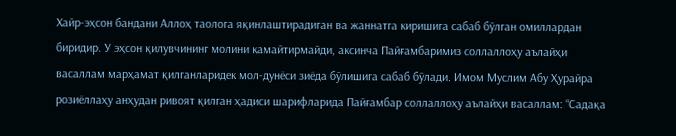Хайр-эҳсон бандани Аллоҳ таолога яқинлаштирадиган ва жаннатга киришига сабаб бўлган омиллардан биридир. У эҳсон қилувчининг молини камайтирмайди, аксинча Пайғамбаримиз соллаллоҳу аълайҳи васаллам марҳамат қилганларидек мол-дунёси зиёда бўлишига сабаб бўлади. Имом Муслим Абу Ҳурайра розиёллаҳу анҳудан ривоят қилган ҳадиси шарифларида Пайғамбар соллаллоҳу аълайҳи васаллам: “Садақа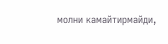молни камайтирмайди,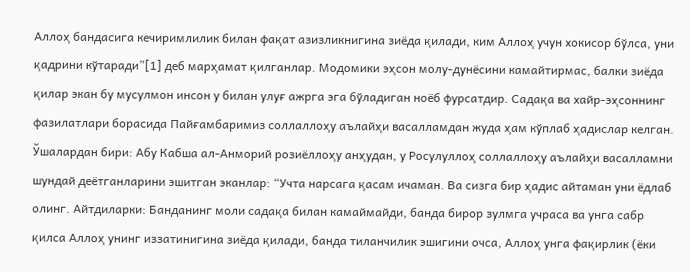Аллоҳ бандасига кечиримлилик билан фақат азизликнигина зиёда қилади, ким Аллоҳ учун хокисор бўлса, уни қадрини кўтаради”[1] деб марҳамат қилганлар. Модомики эҳсон молу-дунёсини камайтирмас, балки зиёда қилар экан бу мусулмон инсон у билан улуғ ажрга эга бўладиган ноёб фурсатдир. Садақа ва хайр-эҳсоннинг фазилатлари борасида Пайғамбаримиз соллаллоҳу аълайҳи васалламдан жуда ҳам кўплаб ҳадислар келган. Ўшалардан бири: Абу Кабша ал-Анморий розиёллоҳу анҳудан, у Росулуллоҳ соллаллоҳу аълайҳи васалламни шундай деётганларини эшитган эканлар: “Учта нарсага қасам ичаман. Ва сизга бир ҳадис айтаман уни ёдлаб олинг. Айтдиларки: Банданинг моли садақа билан камаймайди, банда бирор зулмга учраса ва унга сабр қилса Аллоҳ унинг иззатинигина зиёда қилади, банда тиланчилик эшигини очса, Аллоҳ унга фақирлик (ёки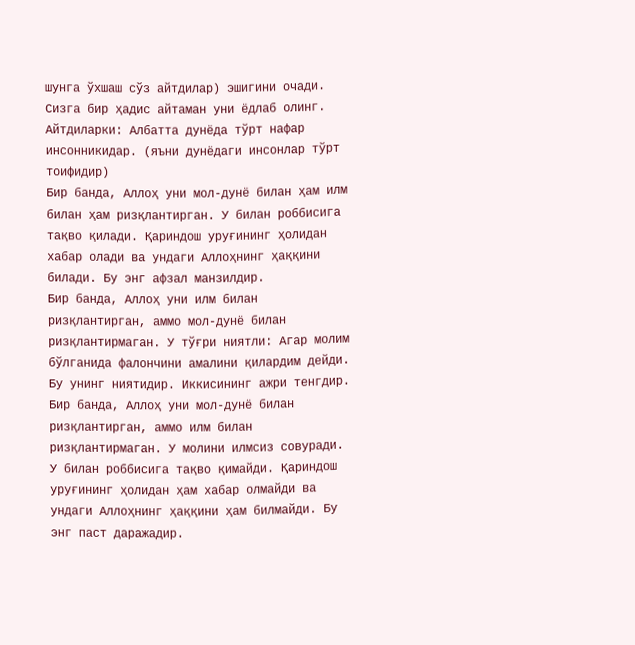шунга ўхшаш сўз айтдилар) эшигини очади. Сизга бир ҳадис айтаман уни ёдлаб олинг. Айтдиларки: Албатта дунёда тўрт нафар инсонникидар. (яъни дунёдаги инсонлар тўрт тоифидир)
Бир банда, Аллоҳ уни мол-дунё билан ҳам илм билан ҳам ризқлантирган. У билан роббисига тақво қилади. Қариндош уруғининг ҳолидан хабар олади ва ундаги Аллоҳнинг ҳаққини билади. Бу энг афзал манзилдир.
Бир банда, Аллоҳ уни илм билан ризқлантирган, аммо мол-дунё билан ризқлантирмаган. У тўғри ниятли: Агар молим бўлганида фалончини амалини қилардим дейди. Бу унинг ниятидир. Иккисининг ажри тенгдир.
Бир банда, Аллоҳ уни мол-дунё билан ризқлантирган, аммо илм билан ризқлантирмаган. У молини илмсиз совуради. У билан роббисига тақво қимайди. Қариндош уруғининг ҳолидан ҳам хабар олмайди ва ундаги Аллоҳнинг ҳаққини ҳам билмайди. Бу энг паст даражадир.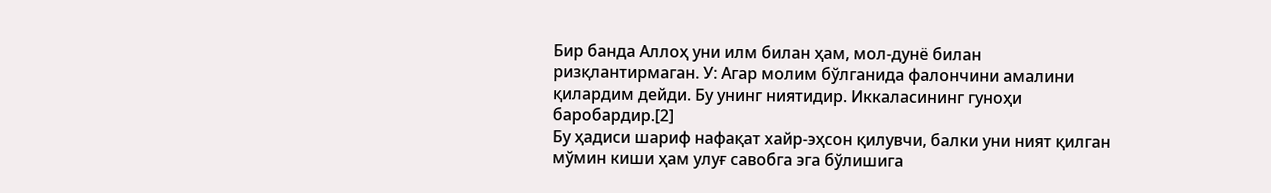Бир банда Аллоҳ уни илм билан ҳам, мол-дунё билан ризқлантирмаган. У: Агар молим бўлганида фалончини амалини қилардим дейди. Бу унинг ниятидир. Иккаласининг гуноҳи баробардир.[2]
Бу ҳадиси шариф нафақат хайр-эҳсон қилувчи, балки уни ният қилган мўмин киши ҳам улуғ савобга эга бўлишига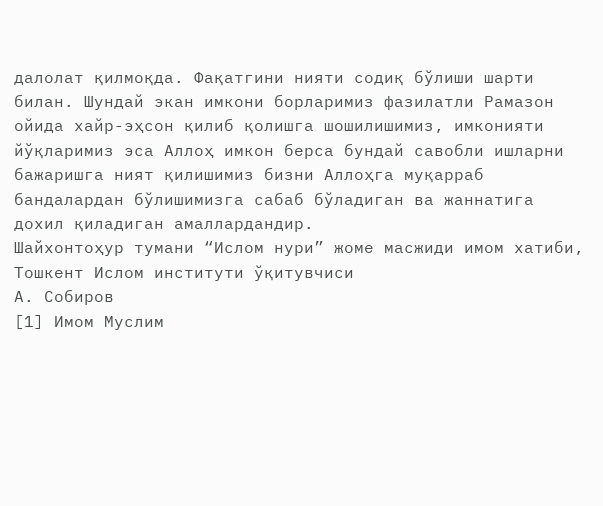далолат қилмоқда. Фақатгини нияти содиқ бўлиши шарти билан. Шундай экан имкони борларимиз фазилатли Рамазон ойида хайр-эҳсон қилиб қолишга шошилишимиз, имконияти йўқларимиз эса Аллоҳ имкон берса бундай савобли ишларни бажаришга ният қилишимиз бизни Аллоҳга муқарраб бандалардан бўлишимизга сабаб бўладиган ва жаннатига дохил қиладиган амаллардандир.
Шайхонтоҳур тумани “Ислом нури” жоме масжиди имом хатиби,
Тошкент Ислом институти ўқитувчиси
А. Собиров
[1] Имом Муслим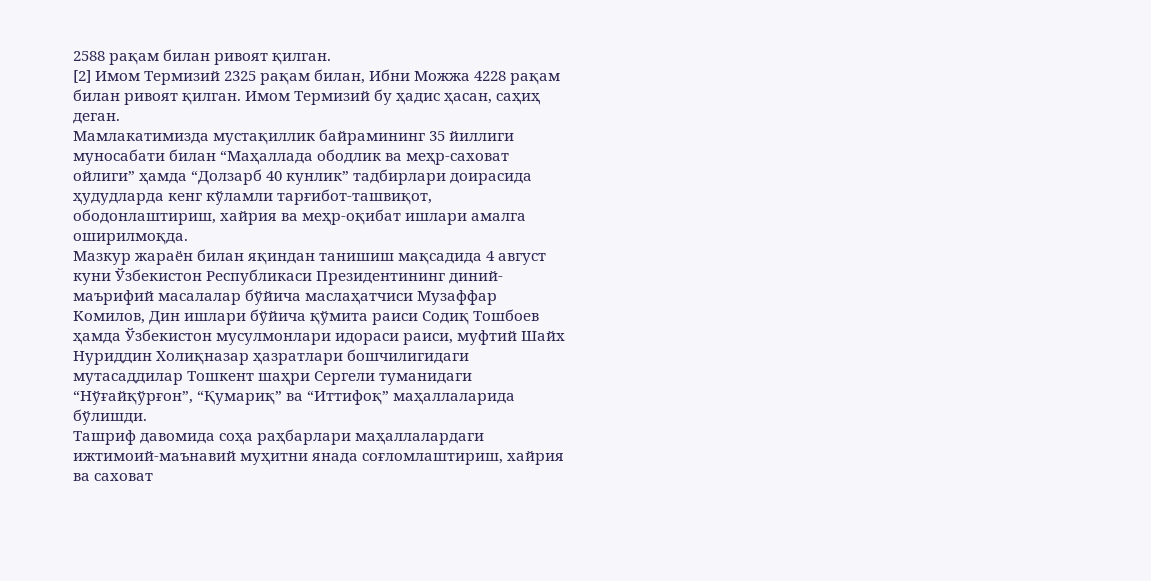2588 рақам билан ривоят қилган.
[2] Имом Термизий 2325 рақам билан, Ибни Можжа 4228 рақам билан ривоят қилган. Имом Термизий бу ҳадис ҳасан, саҳиҳ деган.
Мамлакатимизда мустақиллик байрамининг 35 йиллиги муносабати билан “Маҳаллада ободлик ва меҳр-саховат ойлиги” ҳамда “Долзарб 40 кунлик” тадбирлари доирасида ҳудудларда кенг кўламли тарғибот-ташвиқот, ободонлаштириш, хайрия ва меҳр-оқибат ишлари амалга оширилмоқда.
Мазкур жараён билан яқиндан танишиш мақсадида 4 август куни Ўзбекистон Республикаси Президентининг диний-маърифий масалалар бўйича маслаҳатчиси Музаффар Комилов, Дин ишлари бўйича қўмита раиси Содиқ Тошбоев ҳамда Ўзбекистон мусулмонлари идораси раиси, муфтий Шайх Нуриддин Холиқназар ҳазратлари бошчилигидаги мутасаддилар Тошкент шаҳри Сергели туманидаги “Нўғайқўрғон”, “Қумариқ” ва “Иттифоқ” маҳаллаларида бўлишди.
Ташриф давомида соҳа раҳбарлари маҳаллалардаги ижтимоий-маънавий муҳитни янада соғломлаштириш, хайрия ва саховат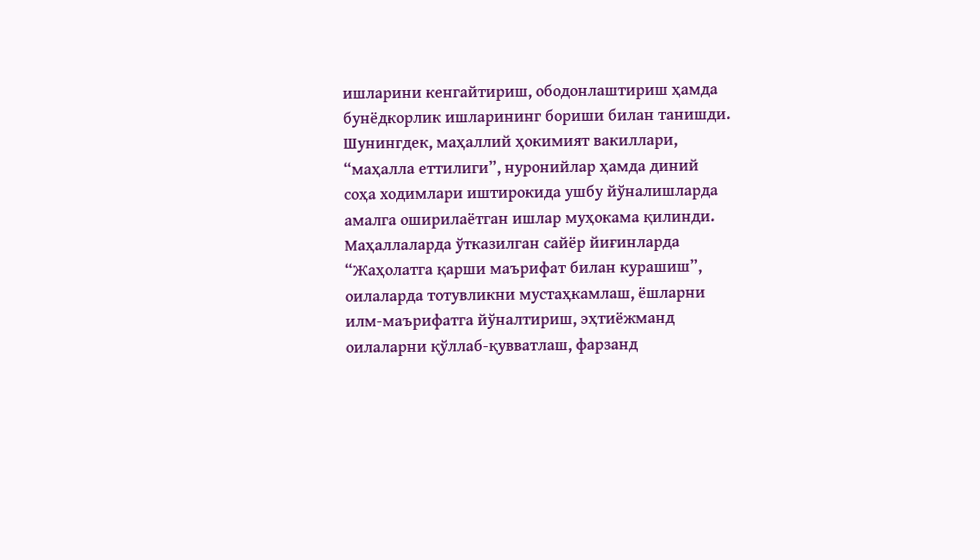ишларини кенгайтириш, ободонлаштириш ҳамда бунёдкорлик ишларининг бориши билан танишди. Шунингдек, маҳаллий ҳокимият вакиллари, “маҳалла еттилиги”, нуронийлар ҳамда диний соҳа ходимлари иштирокида ушбу йўналишларда амалга оширилаётган ишлар муҳокама қилинди.
Маҳаллаларда ўтказилган сайёр йиғинларда “Жаҳолатга қарши маърифат билан курашиш”, оилаларда тотувликни мустаҳкамлаш, ёшларни илм-маърифатга йўналтириш, эҳтиёжманд оилаларни қўллаб-қувватлаш, фарзанд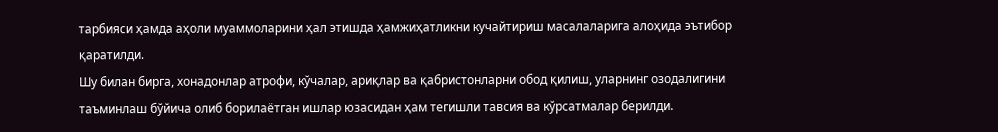тарбияси ҳамда аҳоли муаммоларини ҳал этишда ҳамжиҳатликни кучайтириш масалаларига алоҳида эътибор қаратилди.
Шу билан бирга, хонадонлар атрофи, кўчалар, ариқлар ва қабристонларни обод қилиш, уларнинг озодалигини таъминлаш бўйича олиб борилаётган ишлар юзасидан ҳам тегишли тавсия ва кўрсатмалар берилди.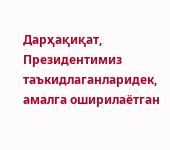Дарҳақиқат, Президентимиз таъкидлаганларидек, амалга оширилаётган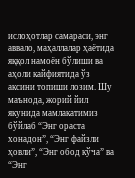ислоҳотлар самараси, энг аввало, маҳаллалар ҳаётида яққол намоён бўлиши ва аҳоли кайфиятида ўз аксини топиши лозим. Шу маънода, жорий йил якунида мамлакатимиз бўйлаб “Энг ораста хонадон”, “Энг файзли ҳовли”, “Энг обод кўча” ва “Энг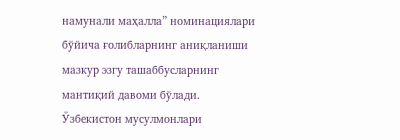намунали маҳалла” номинациялари бўйича ғолибларнинг аниқланиши мазкур эзгу ташаббусларнинг мантиқий давоми бўлади.
Ўзбекистон мусулмонлари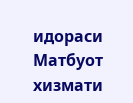идораси Матбуот хизмати